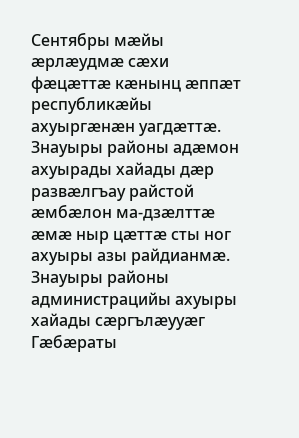Сентябры мæйы æрлæудмæ сæхи фæцæттæ кæнынц æппæт республикæйы ахуыргæнæн уагдæттæ. Знауыры районы адæмон ахуырады хайады дæр развæлгъау райстой æмбæлон ма-дзæлттæ æмæ ныр цæттæ сты ног ахуыры азы райдианмæ. Знауыры районы администрацийы ахуыры хайады сæргълæууæг Гæбæраты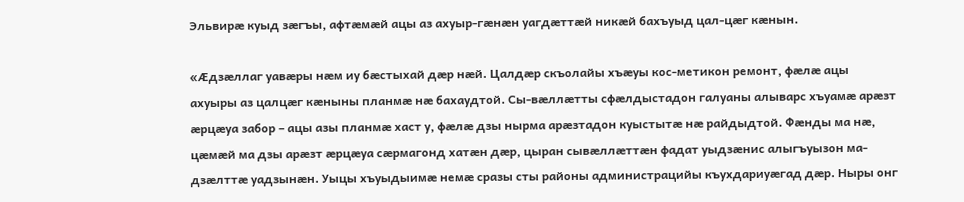Эльвирæ куыд зæгъы, афтæмæй ацы аз ахуыр-гæнæн уагдæттæй никæй бахъуыд цал-цæг кæнын.

«Ӕдзæллаг уавæры нæм иу бæстыхай дæр нæй. Цалдæр скъолайы хъæуы кос-метикон ремонт, фæлæ ацы ахуыры аз цалцæг кæныны планмæ нæ бахаудтой. Сы-вæллæтты сфæлдыстадон галуаны алыварс хъуамæ арæзт æрцæуа забор – ацы азы планмæ хаст у, фæлæ дзы нырма арæзтадон куыстытæ нæ райдыдтой. Фæнды ма нæ, цæмæй ма дзы арæзт æрцæуа сæрмагонд хатæн дæр, цыран сывæллæттæн фадат уыдзæнис алыгъуызон ма-дзæлттæ уадзынæн. Уыцы хъуыдыимæ немæ сразы сты районы администрацийы къухдариуæгад дæр. Ныры онг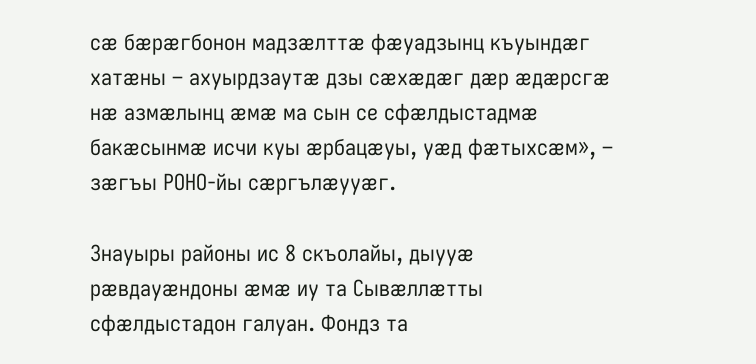сæ бæрæгбонон мадзæлттæ фæуадзынц къуындæг хатæны – ахуырдзаутæ дзы сæхæдæг дæр æдæрсгæ нæ азмæлынц æмæ ма сын се сфæлдыстадмæ бакæсынмæ исчи куы æрбацæуы, уæд фæтыхсæм», – зæгъы РОНО-йы сæргълæууæг.

Знауыры районы ис 8 скъолайы, дыууæ рæвдауæндоны æмæ иу та Сывæллæтты сфæлдыстадон галуан. Фондз та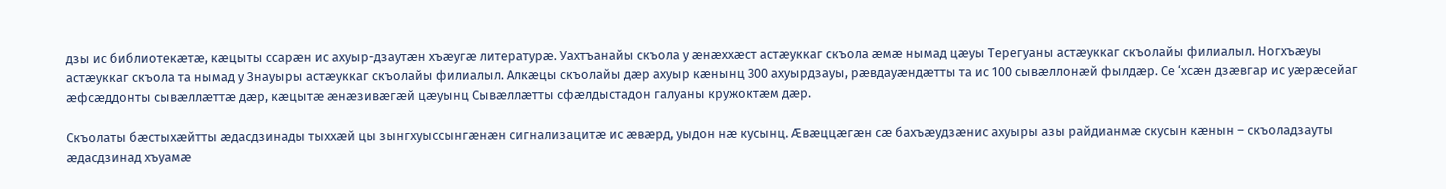дзы ис библиотекæтæ, кæцыты ссарæн ис ахуыр-дзаутæн хъæугæ литературæ. Уахтъанайы скъола у æнæххæст астæуккаг скъола æмæ нымад цæуы Терегуаны астæуккаг скъолайы филиалыл. Ногхъæуы астæуккаг скъола та нымад у Знауыры астæуккаг скъолайы филиалыл. Алкæцы скъолайы дæр ахуыр кæнынц 300 ахуырдзауы, рæвдауæндæтты та ис 100 сывæллонæй фылдæр. Се ‘хсæн дзæвгар ис уæрæсейаг æфсæддонты сывæллæттæ дæр, кæцытæ æнæзивæгæй цæуынц Сывæллæтты сфæлдыстадон галуаны кружоктæм дæр.

Скъолаты бæстыхæйтты æдасдзинады тыххæй цы зынгхуыссынгæнæн сигнализацитæ ис æвæрд, уыдон нæ кусынц. Ӕвæццæгæн сæ бахъæудзæнис ахуыры азы райдианмæ скусын кæнын – скъоладзауты æдасдзинад хъуамæ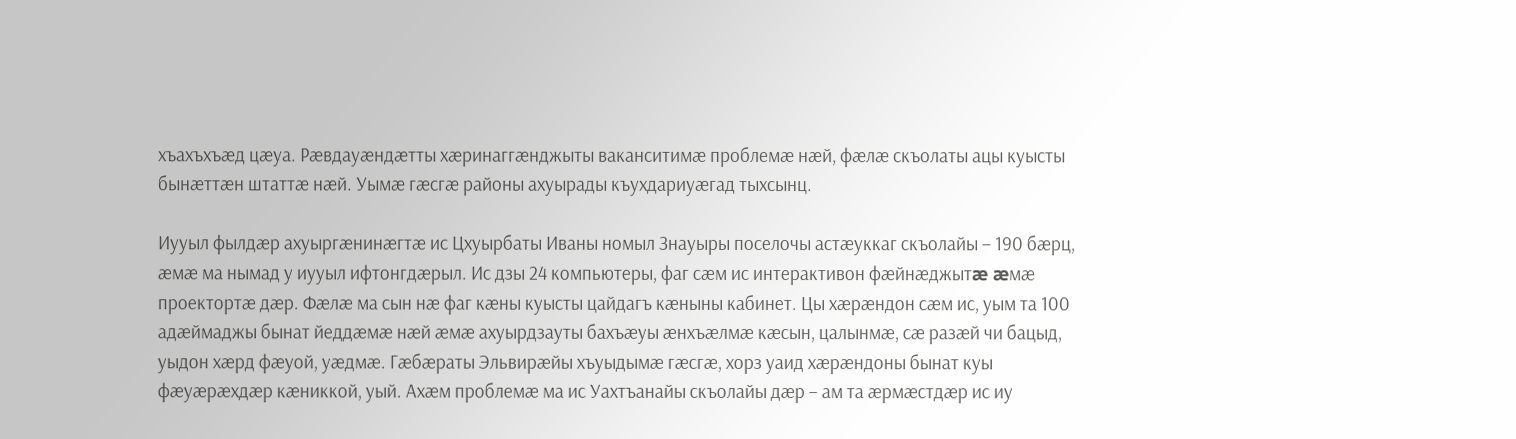хъахъхъæд цæуа. Рæвдауæндæтты хæринаггæнджыты ваканситимæ проблемæ нæй, фæлæ скъолаты ацы куысты бынæттæн штаттæ нæй. Уымæ гæсгæ районы ахуырады къухдариуæгад тыхсынц.

Иууыл фылдæр ахуыргæнинæгтæ ис Цхуырбаты Иваны номыл Знауыры поселочы астæуккаг скъолайы – 190 бæрц, æмæ ма нымад у иууыл ифтонгдæрыл. Ис дзы 24 компьютеры, фаг сæм ис интерактивон фæйнæджытæ æмæ проектортæ дæр. Фæлæ ма сын нæ фаг кæны куысты цайдагъ кæныны кабинет. Цы хæрæндон сæм ис, уым та 100 адæймаджы бынат йеддæмæ нæй æмæ ахуырдзауты бахъæуы æнхъæлмæ кæсын, цалынмæ, сæ разæй чи бацыд, уыдон хæрд фæуой, уæдмæ. Гæбæраты Эльвирæйы хъуыдымæ гæсгæ, хорз уаид хæрæндоны бынат куы фæуæрæхдæр кæниккой, уый. Ахæм проблемæ ма ис Уахтъанайы скъолайы дæр – ам та æрмæстдæр ис иу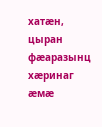хатæн, цыран фæаразынц хæринаг æмæ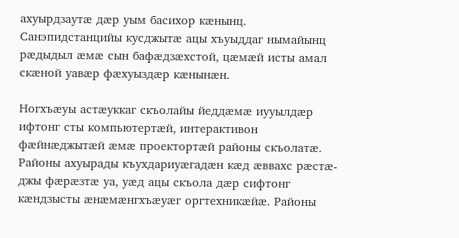ахуырдзаутæ дæр уым басихор кæнынц. Санэпидстанцийы кусджытæ ацы хъуыддаг нымайынц рæдыдыл æмæ сын бафæдзæхстой, цæмæй исты амал скæной уавæр фæхуыздæр кæнынæн.

Ногхъæуы астæуккаг скъолайы йеддæмæ иууылдæр ифтонг сты компьютертæй, интерактивон фæйнæджытæй æмæ проектортæй районы скъолатæ. Районы ахуырады къухдариуæгадæн кæд æввахс рæстæ-джы фæрæзтæ уа, уæд ацы скъола дæр сифтонг кæндзысты æнæмæнгхъæуæг оргтехникæйæ. Районы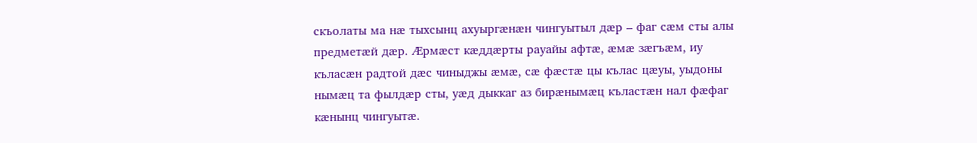скъолаты ма нæ тыхсынц ахуыргæнæн чингуытыл дæр – фаг сæм сты алы предметæй дæр. Ӕрмæст кæддæрты рауайы афтæ, æмæ зæгъæм, иу къласæн радтой дæс чиныджы æмæ, сæ фæстæ цы кълас цæуы, уыдоны нымæц та фылдæр сты, уæд дыккаг аз бирæнымæц къластæн нал фæфаг кæнынц чингуытæ.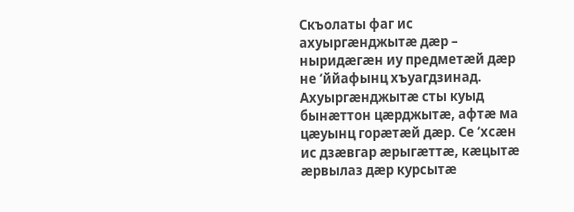Скъолаты фаг ис ахуыргæнджытæ дæр – ныридæгæн иу предметæй дæр не ‘ййафынц хъуагдзинад. Ахуыргæнджытæ сты куыд бынæттон цæрджытæ, афтæ ма цæуынц горæтæй дæр. Се ‘хсæн ис дзæвгар æрыгæттæ, кæцытæ æрвылаз дæр курсытæ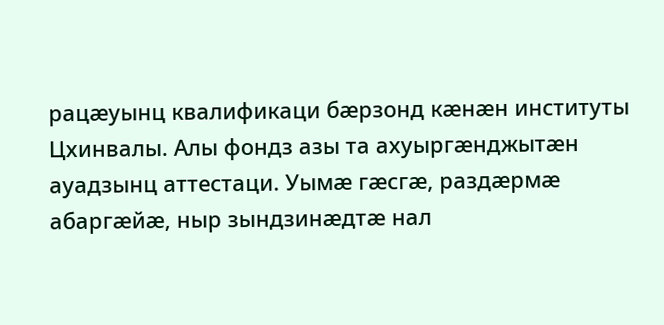рацæуынц квалификаци бæрзонд кæнæн институты Цхинвалы. Алы фондз азы та ахуыргæнджытæн ауадзынц аттестаци. Уымæ гæсгæ, раздæрмæ абаргæйæ, ныр зындзинæдтæ нал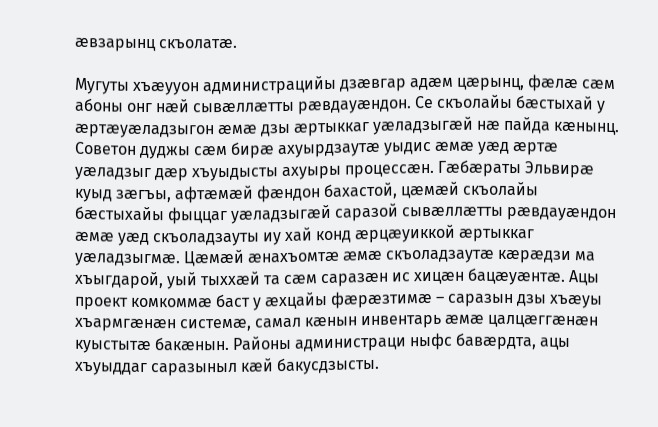æвзарынц скъолатæ.

Мугуты хъæууон администрацийы дзæвгар адæм цæрынц, фæлæ сæм абоны онг нæй сывæллæтты рæвдауæндон. Се скъолайы бæстыхай у æртæуæладзыгон æмæ дзы æртыккаг уæладзыгæй нæ пайда кæнынц. Советон дуджы сæм бирæ ахуырдзаутæ уыдис æмæ уæд æртæ уæладзыг дæр хъуыдысты ахуыры процессæн. Гæбæраты Эльвирæ куыд зæгъы, афтæмæй фæндон бахастой, цæмæй скъолайы бæстыхайы фыццаг уæладзыгæй саразой сывæллæтты рæвдауæндон æмæ уæд скъоладзауты иу хай конд æрцæуиккой æртыккаг уæладзыгмæ. Цæмæй æнахъомтæ æмæ скъоладзаутæ кæрæдзи ма хъыгдарой, уый тыххæй та сæм саразæн ис хицæн бацæуæнтæ. Ацы проект комкоммæ баст у æхцайы фæрæзтимæ – саразын дзы хъæуы хъармгæнæн системæ, самал кæнын инвентарь æмæ цалцæггæнæн куыстытæ бакæнын. Районы администраци ныфс бавæрдта, ацы хъуыддаг саразыныл кæй бакусдзысты.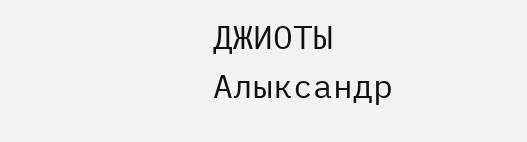ДЖИОТЫ Алыксандр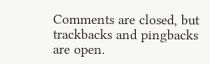Comments are closed, but trackbacks and pingbacks are open.